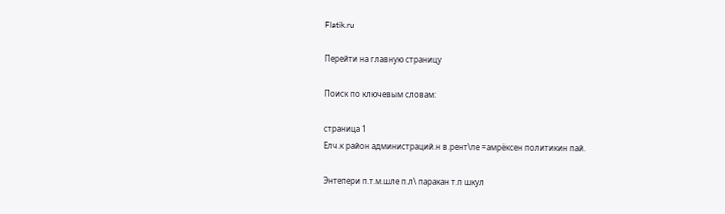Flatik.ru

Перейти на главную страницу

Поиск по ключевым словам:

страница 1
Елч.к район администраций.н в.рент\пе =амрёксен политикин пай.

Энтепери п.т.м.шле п.л\ паракан т.п шкул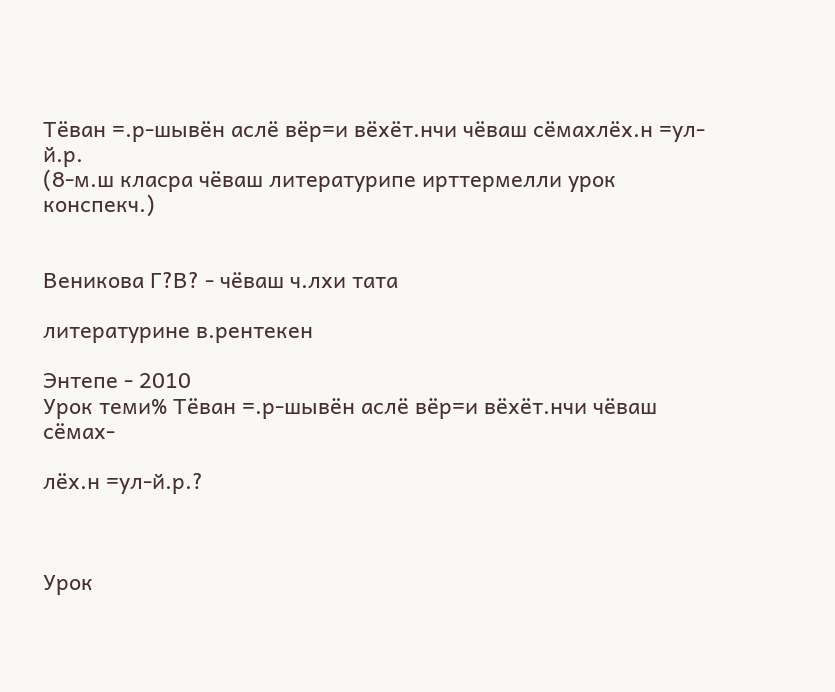Тёван =.р-шывён аслё вёр=и вёхёт.нчи чёваш сёмахлёх.н =ул-й.р.
(8-м.ш класра чёваш литературипе ирттермелли урок конспекч.)


Веникова Г?В? - чёваш ч.лхи тата

литературине в.рентекен

Энтепе - 2010
Урок теми% Тёван =.р-шывён аслё вёр=и вёхёт.нчи чёваш сёмах-

лёх.н =ул-й.р.?



Урок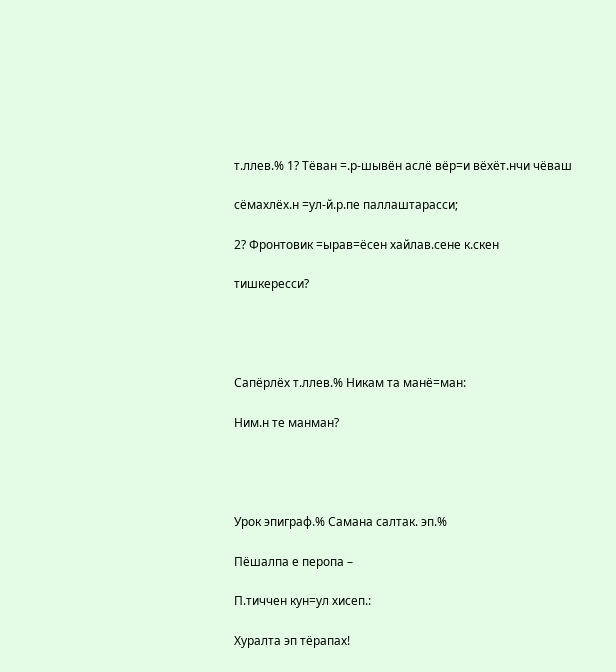т.ллев.% 1? Тёван =.р-шывён аслё вёр=и вёхёт.нчи чёваш

сёмахлёх.н =ул-й.р.пе паллаштарасси;

2? Фронтовик =ырав=ёсен хайлав.сене к.скен

тишкересси?




Сапёрлёх т.ллев.% Никам та манё=ман:

Ним.н те манман?




Урок эпиграф.% Самана салтак. эп.%

Пёшалпа е перопа –

П.тиччен кун=ул хисеп.:

Хуралта эп тёрапах!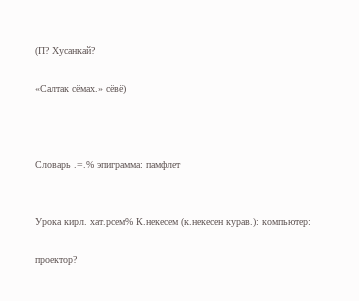(П? Хусанкай?

«Салтак сёмах.» сёвё)



Словарь .=.% эпиграмма: памфлет


Урока кирл. хат.рсем% К.некесем (к.некесен курав.): компьютер:

проектор?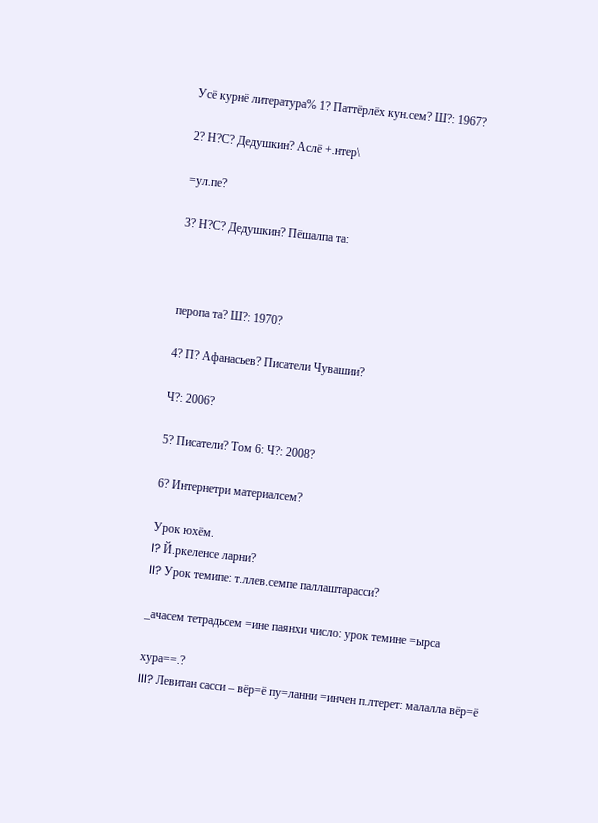Усё курнё литература% 1? Паттёрлёх кун.сем? Ш?: 1967?

2? Н?С? Дедушкин? Аслё +.нтер\

=ул.пе?

3? Н?С? Дедушкин? Пёшалпа та:



перопа та? Ш?: 1970?

4? П? Афанасьев? Писатели Чувашии?

Ч?: 2006?

5? Писатели? Том 6: Ч?: 2008?

6? Интернетри материалсем?

Урок юхём.
I? Й.ркеленсе ларни?
II? Урок темипе: т.ллев.семпе паллаштарасси?

_ачасем тетрадьсем =ине паянхи число: урок темине =ырса

хура==.?
III? Левитан сасси – вёр=ё пу=ланни =инчен п.лтерет: малалла вёр=ё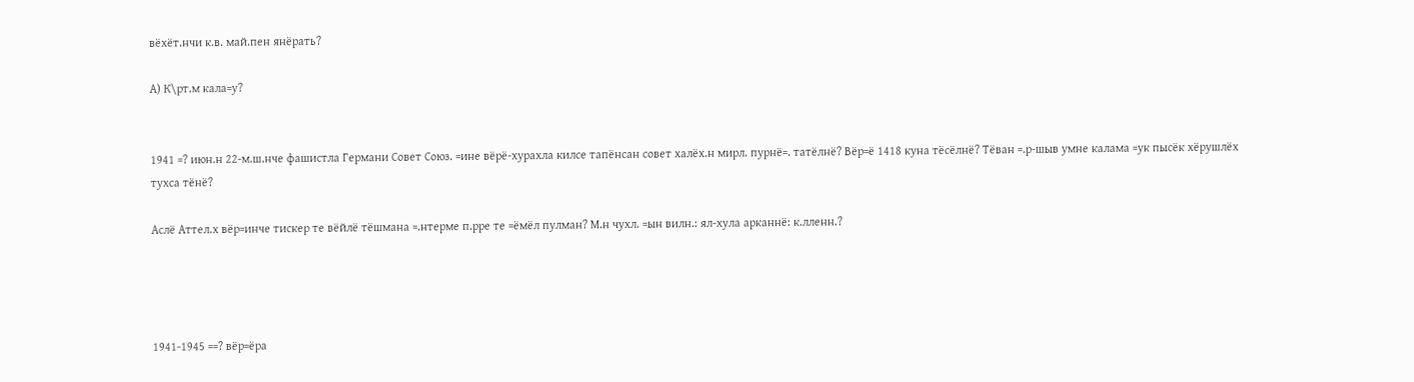вёхёт.нчи к.в. май.пен янёрать?

А) К\рт.м кала=у?


1941 =? июн.н 22-м.ш.нче фашистла Германи Совет Союз. =ине вёрё-хурахла килсе тапёнсан совет халёх.н мирл. пурнё=. татёлнё? Вёр=ё 1418 куна тёсёлнё? Тёван =.р-шыв умне калама =ук пысёк хёрушлёх тухса тёнё?

Аслё Аттел.х вёр=инче тискер те вёйлё тёшмана =.нтерме п.рре те =ёмёл пулман? М.н чухл. =ын вилн.: ял-хула арканнё: к.лленн.?




1941-1945 ==? вёр=ёра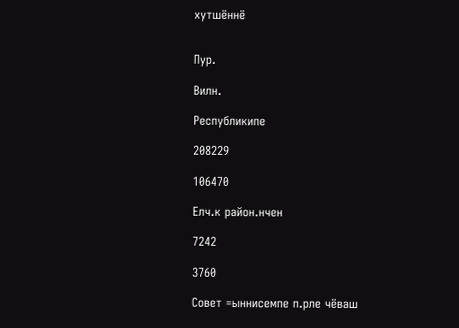хутшённё


Пур.

Вилн.

Республикипе

208229

106470

Елч.к район.нчен

7242

3760

Совет =ыннисемпе п.рле чёваш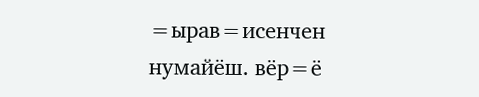=ырав=исенчен нумайёш. вёр=ё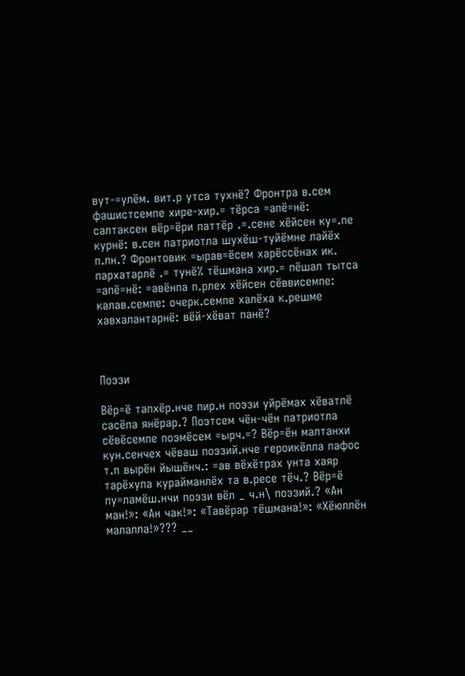вут-=улём. вит.р утса тухнё? Фронтра в.сем фашистсемпе хире-хир.= тёрса =апё=нё: салтаксен вёр=ёри паттёр .=.сене хёйсен ку=.пе курнё: в.сен патриотла шухёш-туйёмне лайёх п.лн.? Фронтовик =ырав=ёсем харёссёнах ик. пархатарлё .= тунё% тёшмана хир.= пёшал тытса =апё=нё: =авёнпа п.рлех хёйсен сёввисемпе: калав.семпе: очерк.семпе халёха к.решме хавхалантарнё: вёй-хёват панё?



Поэзи

Вёр=ё тапхёр.нче пир.н поэзи уйрёмах хёватлё сасёпа янёрар.? Поэтсем чён-чён патриотла сёвёсемпе поэмёсем =ырч.=? Вёр=ён малтанхи кун.сенчех чёваш поэзий.нче героикёлла пафос т.п вырён йышёнч.: =ав вёхётрах унта хаяр тарёхупа курайманлёх та в.ресе тёч.? Вёр=ё пу=ламёш.нчи поэзи вёл _ ч.н\ поэзий.? «Ан ман!»: «Ан чак!»: «Тавёрар тёшмана!»: «Хёюллён малалла!»??? __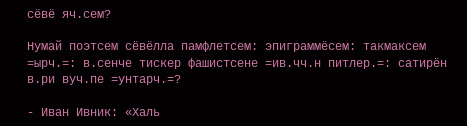сёвё яч.сем?

Нумай поэтсем сёвёлла памфлетсем: эпиграммёсем: такмаксем =ырч.=: в.сенче тискер фашистсене =ив.чч.н питлер.=: сатирён в.ри вуч.пе =унтарч.=?

- Иван Ивник: «Халь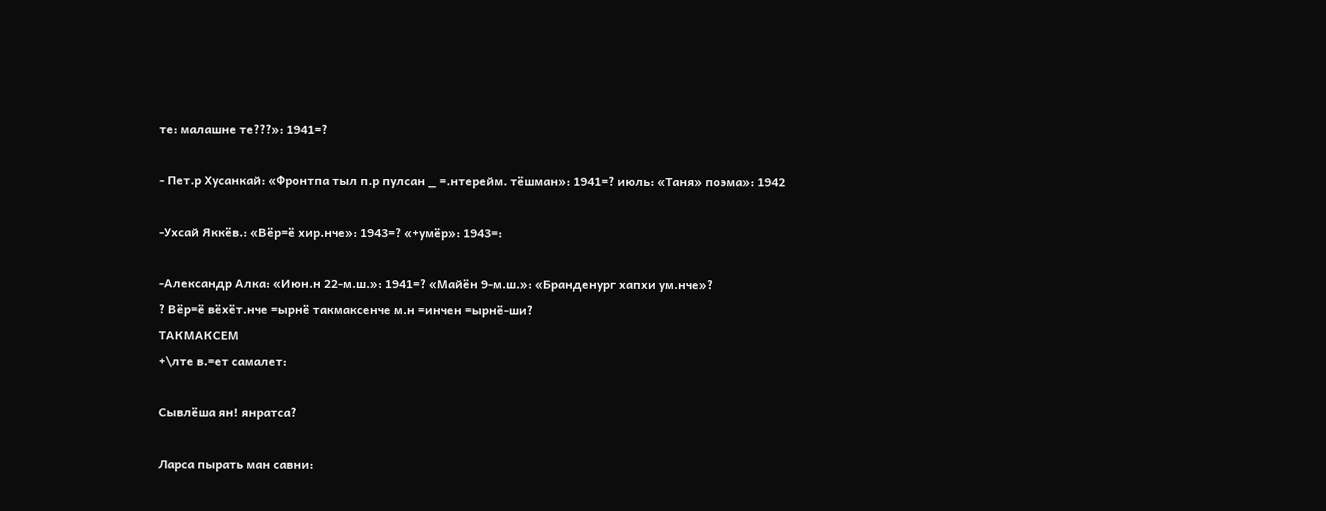те: малашне те???»: 1941=?

- Пет.р Хусанкай: «Фронтпа тыл п.р пулсан _ =.нтерейм. тёшман»: 1941=? июль: «Таня» поэма»: 1942

-Ухсай Яккёв.: «Вёр=ё хир.нче»: 1943=? «+умёр»: 1943=:

-Александр Алка: «Июн.н 22-м.ш.»: 1941=? «Майён 9-м.ш.»: «Бранденург хапхи ум.нче»?
? Вёр=ё вёхёт.нче =ырнё такмаксенче м.н =инчен =ырнё-ши?
ТАКМАКСЕМ
+\лте в.=ет самалет:

Сывлёша ян! янратса?

Ларса пырать ман савни: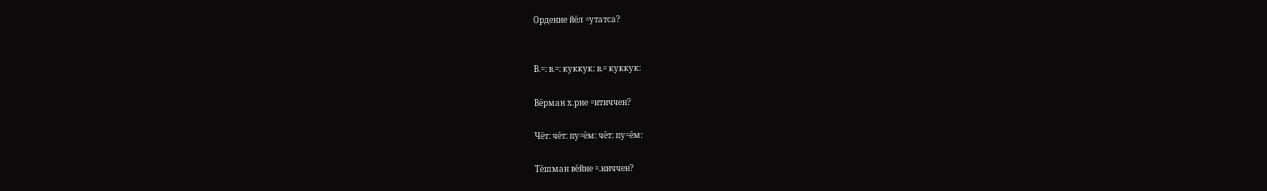Орденне йёл =утатса?


В.=: в.=: куккук: в.= куккук:

Вёрман х.рне =итиччен?

Чёт: чёт: пу=ём: чёт: пу=ём:

Тёшман вёйне =.ниччен?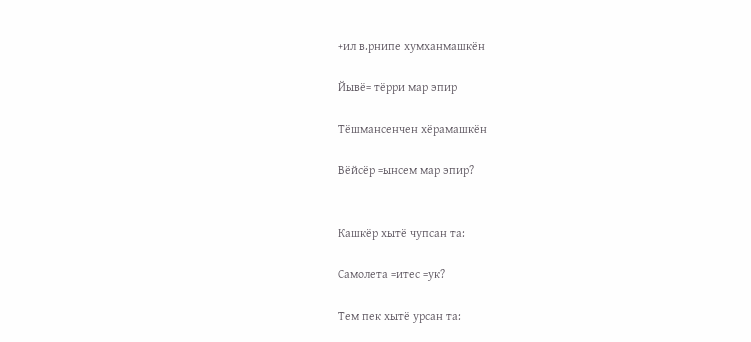+ил в.рнипе хумханмашкён

Йывё= тёрри мар эпир

Тёшмансенчен хёрамашкён

Вёйсёр =ынсем мар эпир?


Кашкёр хытё чупсан та:

Самолета =итес =ук?

Тем пек хытё урсан та: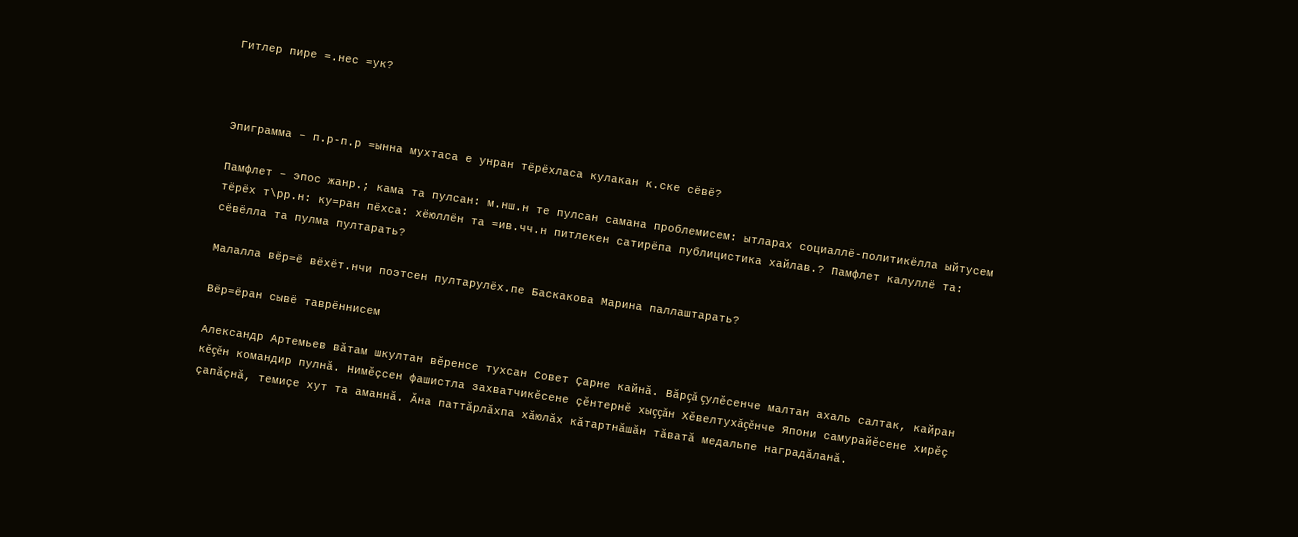Гитлер пире =.нес =ук?



Эпиграмма – п.р-п.р =ынна мухтаса е унран тёрёхласа кулакан к.ске сёвё?

Памфлет – эпос жанр.; кама та пулсан: м.нш.н те пулсан самана проблемисем: ытларах социаллё-политикёлла ыйтусем тёрёх т\рр.н: ку=ран пёхса: хёюллён та =ив.чч.н питлекен сатирёпа публицистика хайлав.? Памфлет калуллё та: сёвёлла та пулма пултарать?

Малалла вёр=ё вёхёт.нчи поэтсен пултарулёх.пе Баскакова Марина паллаштарать?

Вёр=ёран сывё таврённисем

Александр Артемьев вăтам шкултан вĕренсе тухсан Совет Çарне кайнă. Вăрçă çулĕсенче малтан ахаль салтак, кайран кĕçĕн командир пулнă. Нимĕçсен фашистла захватчикĕсене çĕнтернĕ хыççăн Хĕвелтухăçĕнче Япони самурайĕсене хирĕç çапăçнă, темиçе хут та аманнă. Ăна паттăрлăхпа хăюлăх кăтартнăшăн тăватă медальпе наградăланă.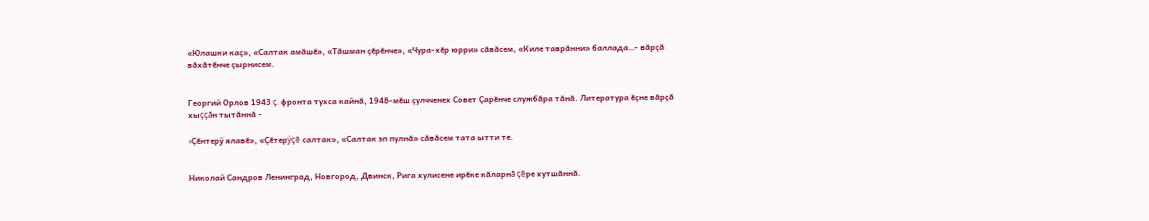«Юлашки каç», «Салтак амăшĕ», «Тăшман çĕрĕнче», «Чура-хĕр юрри» сăвăсем, «Киле таврăнни» баллада…- вăрçă вăхăтĕнче çырнисем.


Георгий Орлов 1943 ç. фронта тухса кайнă, 1948-мĕш çулчченех Совет Çарĕнче службăра тăнă. Литература ĕçне вăрçă хыççăн тытăннă -

«Çĕнтерÿ ялавĕ», «Çĕтерÿçĕ салтак», «Салтак эп пулнă» сăвăсем тата ытти те.


Николай Сандров Ленинград, Новгород, Двинск, Рига хулисене ирĕке кăларнă çĕре хутшăннă.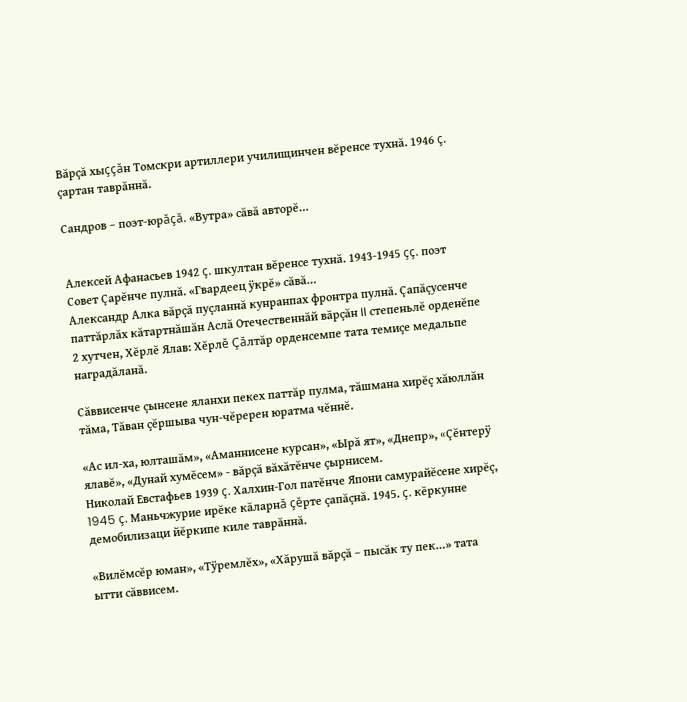Вăрçă хыççăн Томскри артиллери училищинчен вĕренсе тухнă. 1946 ç. çартан таврăннă.

Сандров – поэт-юрăçă. «Вутра» сăвă авторĕ…


Алексей Афанасьев 1942 ç. шкултан вĕренсе тухнă. 1943-1945 çç. поэт Совет Çарĕнче пулнă. «Гвардеец ÿкрĕ» сăвă…
Александр Алка вăрçă пуçланнă кунранпах фронтра пулнă. Çапăçусенче паттăрлăх кăтартнăшăн Аслă Отечественнăй вăрçăн II степеньлĕ орденĕпе 2 хутчен, Хĕрлĕ Ялав: Хĕрлĕ Çăлтăр орденсемпе тата темиçе медальпе наградăланă.

Сăввисенче çынсене яланхи пекех паттăр пулма, тăшмана хирĕç хăюллăн тăма, Тăван çĕршыва чун-чĕререн юратма чĕннĕ.

«Ас ил-ха, юлташăм», «Аманнисене курсан», «Ырă ят», «Днепр», «Çĕнтерÿ ялавĕ», «Дунай хумĕсем» - вăрçă вăхăтĕнче çырнисем.
Николай Евстафьев 1939 ç. Халхин-Гол патĕнче Япони самурайĕсене хирĕç, 1945 ç. Маньчжурие ирĕке кăларнă çĕрте çапăçнă. 1945. ç. кĕркунне демобилизаци йĕркипе киле таврăннă.

«Вилĕмсĕр юман», «Тÿремлĕх», «Хăрушă вăрçă – пысăк ту пек…» тата ытти сăввисем.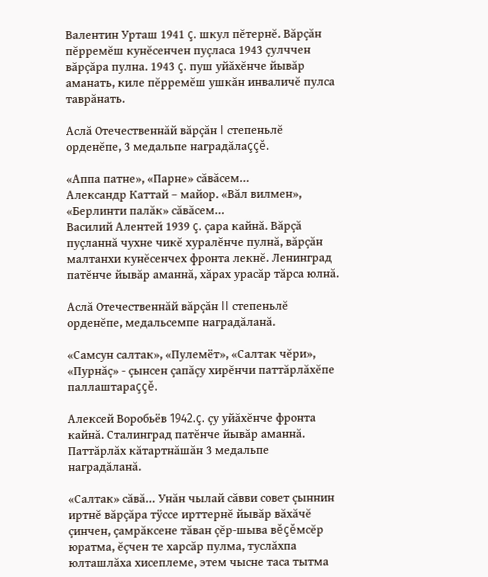Валентин Урташ 1941 ç. шкул пĕтернĕ. Вăрçăн пĕрремĕш кунĕсенчен пуçласа 1943 çулччен вăрçăра пулна. 1943 ç. пуш уйăхĕнче йывăр аманать, киле пĕрремĕш ушкăн инваличĕ пулса таврăнать.

Аслă Отечественнăй вăрçăн I степеньлĕ орденĕпе, 3 медальпе наградăлаççĕ.

«Аппа патне», «Парне» сăвăсем…
Александр Каттай – майор. «Вăл вилмен», «Берлинти палăк» сăвăсем…
Василий Алентей 1939 ç. çара кайнă. Вăрçă пуçланнă чухне чикĕ хуралĕнче пулнă, вăрçăн малтанхи кунĕсенчех фронта лекнĕ. Ленинград патĕнче йывăр аманнă, хăрах урасăр тăрса юлнă.

Аслă Отечественнăй вăрçăн II степеньлĕ орденĕпе, медальcемпе наградăланă.

«Самсун салтак», «Пулемёт», «Салтак чĕри», «Пурнăç» - çынсен çапăçу хирĕнчи паттăрлăхĕпе паллаштараççĕ.

Алексей Воробьёв 1942.ç. çу уйăхĕнче фронта кайнă. Сталинград патĕнче йывăр аманнă. Паттăрлăх кăтартнăшăн 3 медальпе наградăланă.

«Салтак» сăвă… Унăн чылай сăвви совет çыннин иртнĕ вăрçăра тÿссе ирттернĕ йывăр вăхăчĕ çинчен, çамрăксене тăван çĕр-шыва вĕçĕмсĕр юратма, ĕçчен те харсăр пулма, туслăхпа юлташлăха хисеплеме, этем чысне таса тытма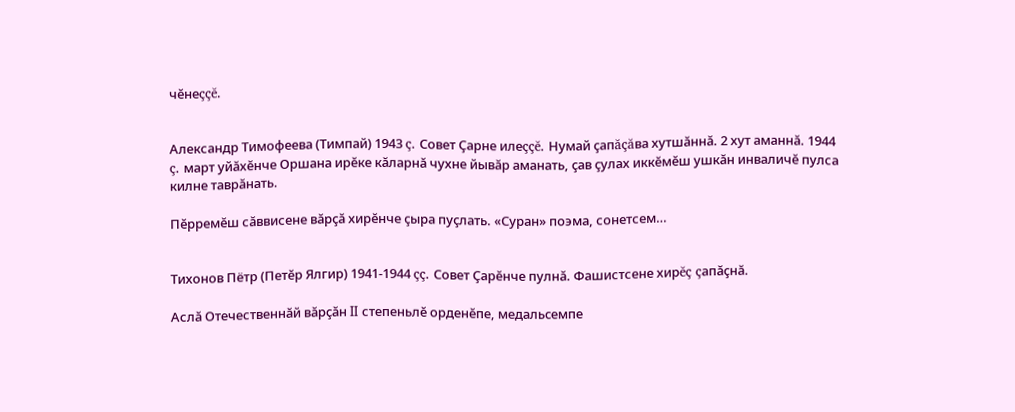чĕнеççĕ.


Александр Тимофеева (Тимпай) 1943 ç. Совет Çарне илеççĕ. Нумай çапăçăва хутшăннă. 2 хут аманнă. 1944 ç. март уйăхĕнче Оршана ирĕке кăларнă чухне йывăр аманать, çав çулах иккĕмĕш ушкăн инваличĕ пулса килне таврăнать.

Пĕрремĕш сăввисене вăрçă хирĕнче çыра пуçлать. «Суран» поэма, сонетсем…


Тихонов Пётр (Петĕр Ялгир) 1941-1944 çç. Совет Çарĕнче пулнă. Фашистсене хирĕç çапăçнă.

Аслă Отечественнăй вăрçăн II степеньлĕ орденĕпе, медальcемпе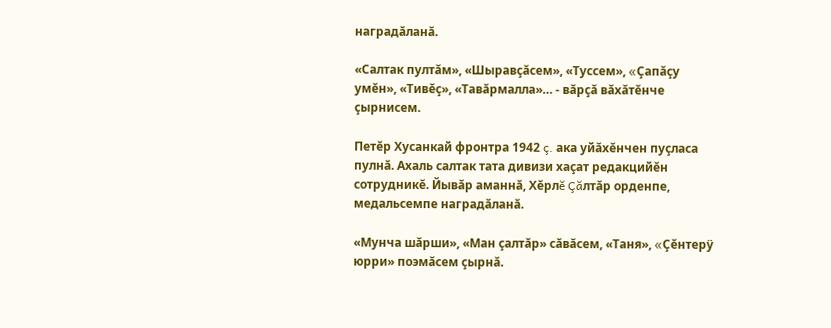наградăланă.

«Салтак пултăм», «Шыравçăсем», «Туссем», «Çапăçу умĕн», «Тивĕç», «Тавăрмалла»… - вăрçă вăхăтĕнче çырнисем.

Петĕр Хусанкай фронтра 1942 ç. ака уйăхĕнчен пуçласа пулнă. Ахаль салтак тата дивизи хаçат редакцийĕн сотрудникĕ. Йывăр аманнă, Хĕрлĕ Çăлтăр орденпе, медальсемпе наградăланă.

«Мунча шăрши», «Ман çалтăр» сăвăсем, «Таня», «Çĕнтерÿ юрри» поэмăсем çырнă.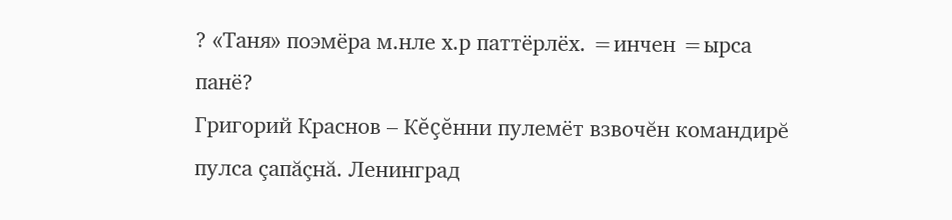? «Таня» поэмёра м.нле х.р паттёрлёх. =инчен =ырса панё?
Григорий Краснов – Кĕçĕнни пулемёт взвочĕн командирĕ пулса çапăçнă. Ленинград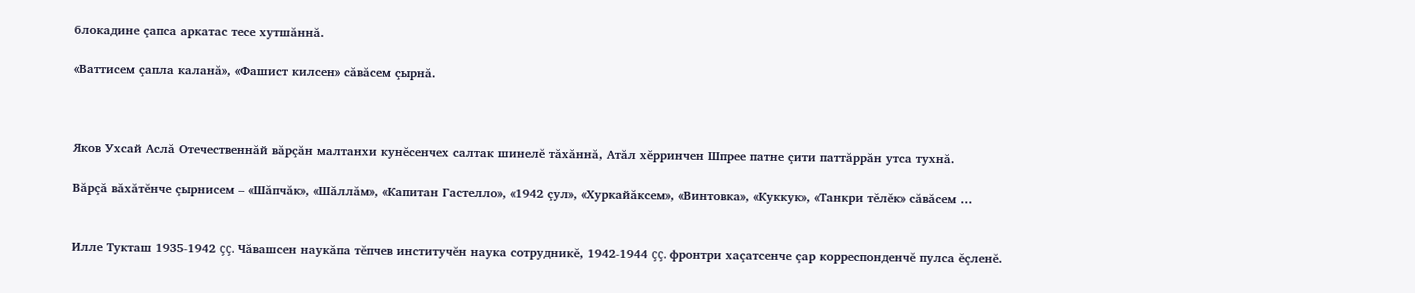блокадине çапса аркатас тесе хутшăннă.

«Ваттисем çапла каланă», «Фашист килсен» сăвăсем çырнă.



Яков Ухсай Аслă Отечественнăй вăрçăн малтанхи кунĕсенчех салтак шинелĕ тăхăннă, Атăл хĕрринчен Шпрее патне çити паттăррăн утса тухнă.

Вăрçă вăхăтĕнче çырнисем – «Шăпчăк», «Шăллăм», «Капитан Гастелло», «1942 çул», «Хуркайăксем», «Винтовка», «Куккук», «Танкри тĕлĕк» сăвăсем …


Илле Тукташ 1935-1942 çç. Чăвашсен наукăпа тĕпчев институчĕн наука сотрудникĕ, 1942-1944 çç. фронтри хаçатсенче çар корреспонденчĕ пулса ĕçленĕ.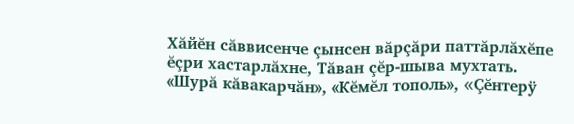Хăйĕн сăввисенче çынсен вăрçăри паттăрлăхĕпе ĕçри хастарлăхне, Тăван çĕр-шыва мухтать. «Шурă кăвакарчăн», «Кĕмĕл тополь», «Çĕнтерÿ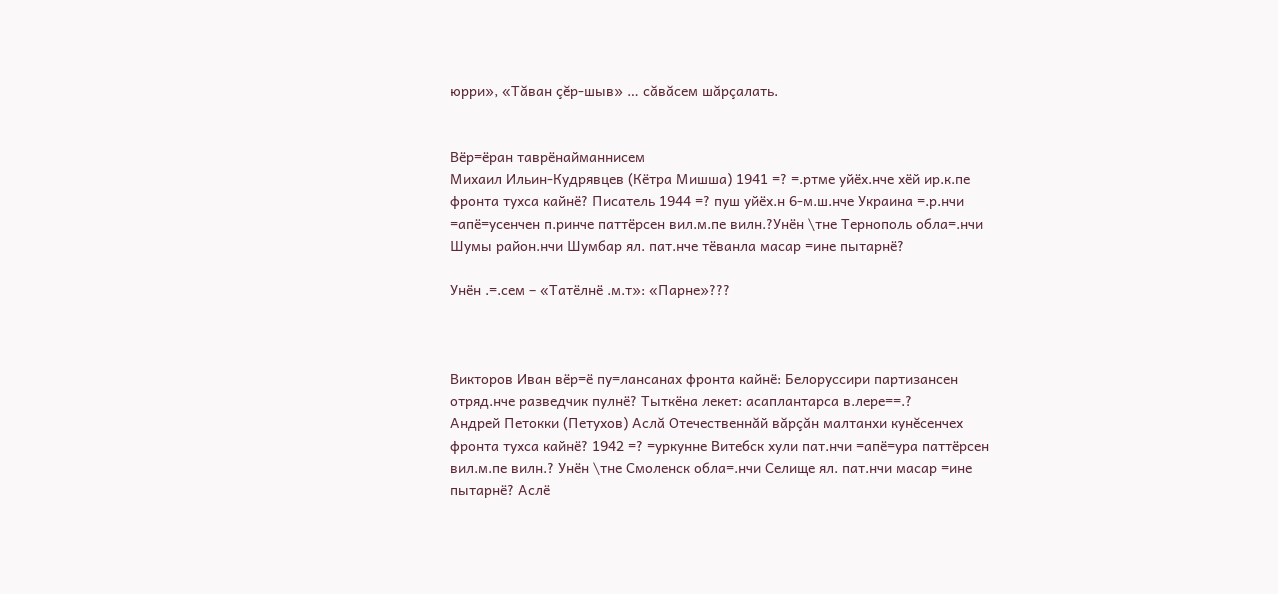юрри», «Тăван çĕр-шыв» … сăвăсем шăрçалать.


Вёр=ёран таврёнайманнисем
Михаил Ильин-Кудрявцев (Кётра Мишша) 1941 =? =.ртме уйёх.нче хёй ир.к.пе фронта тухса кайнё? Писатель 1944 =? пуш уйёх.н 6-м.ш.нче Украина =.р.нчи =апё=усенчен п.ринче паттёрсен вил.м.пе вилн.?Унён \тне Тернополь обла=.нчи Шумы район.нчи Шумбар ял. пат.нче тёванла масар =ине пытарнё?

Унён .=.сем – «Татёлнё .м.т»: «Парне»???



Викторов Иван вёр=ё пу=лансанах фронта кайнё: Белоруссири партизансен отряд.нче разведчик пулнё? Тыткёна лекет: асаплантарса в.лере==.?
Андрей Петокки (Петухов) Аслă Отечественнăй вăрçăн малтанхи кунĕсенчех фронта тухса кайнё? 1942 =? =уркунне Витебск хули пат.нчи =апё=ура паттёрсен вил.м.пе вилн.? Унён \тне Смоленск обла=.нчи Селище ял. пат.нчи масар =ине пытарнё? Аслё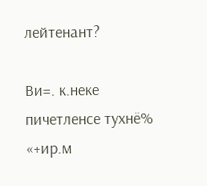лейтенант?

Ви=. к.неке пичетленсе тухнё% «+ир.м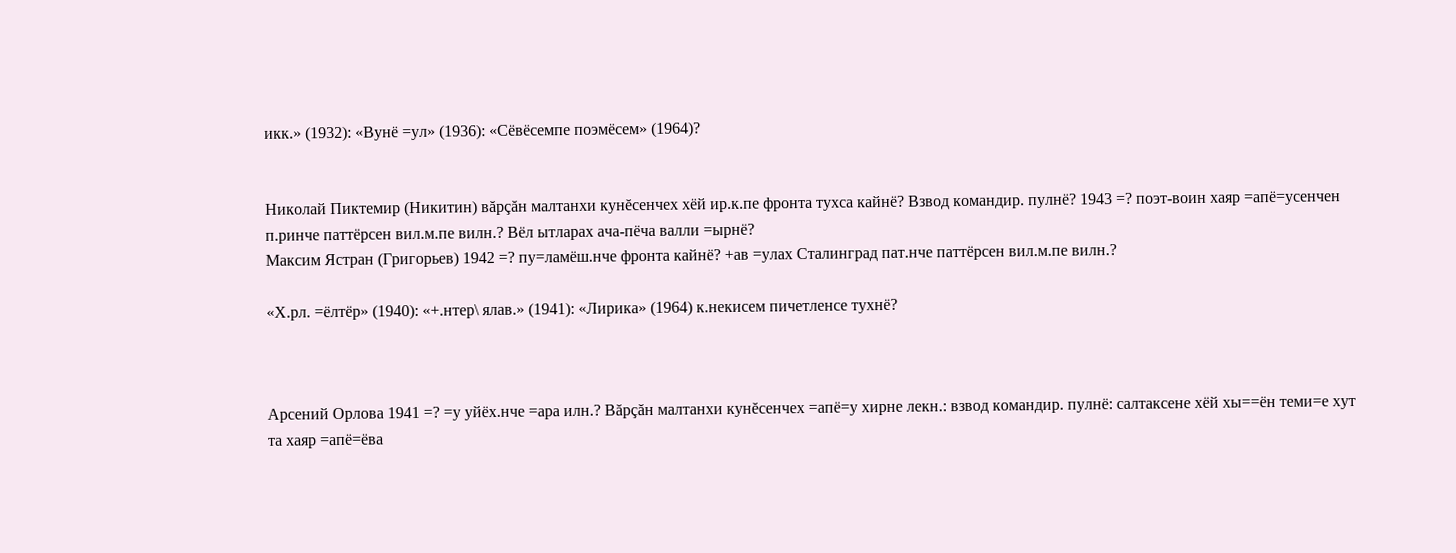икк.» (1932): «Вунё =ул» (1936): «Сёвёсемпе поэмёсем» (1964)?


Николай Пиктемир (Никитин) вăрçăн малтанхи кунĕсенчех хёй ир.к.пе фронта тухса кайнё? Взвод командир. пулнё? 1943 =? поэт-воин хаяр =апё=усенчен п.ринче паттёрсен вил.м.пе вилн.? Вёл ытларах ача-пёча валли =ырнё?
Максим Ястран (Григорьев) 1942 =? пу=ламёш.нче фронта кайнё? +ав =улах Сталинград пат.нче паттёрсен вил.м.пе вилн.?

«Х.рл. =ёлтёр» (1940): «+.нтер\ ялав.» (1941): «Лирика» (1964) к.некисем пичетленсе тухнё?



Арсений Орлова 1941 =? =у уйёх.нче =ара илн.? Вăрçăн малтанхи кунĕсенчех =апё=у хирне лекн.: взвод командир. пулнё: салтаксене хёй хы==ён теми=е хут та хаяр =апё=ёва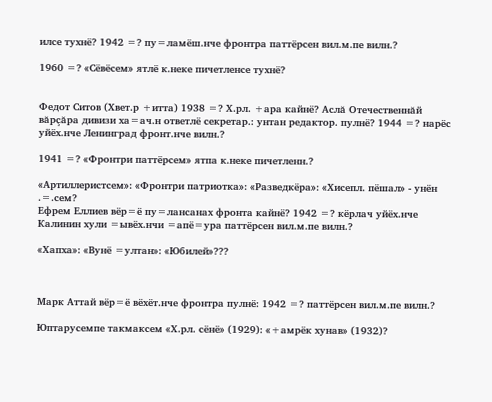илсе тухнё? 1942 =? пу=ламёш.нче фронтра паттёрсен вил.м.пе вилн.?

1960 =? «Сёвёсем» ятлё к.неке пичетленсе тухнё?


Федот Ситов (Хвет.р +итта) 1938 =? Х.рл. +ара кайнё? Аслă Отечественнăй вăрçăра дивизи ха=ач.н ответлё секретар.: унтан редактор. пулнё? 1944 =? нарёс уйёх.нче Ленинград фронт.нче вилн.?

1941 =? «Фронтри паттёрсем» ятпа к.неке пичетленн.?

«Артиллеристсем»: «Фронтри патриотка»: «Разведкёра»: «Хисепл. пёшал» - унён .=.сем?
Ефрем Еллиев вёр=ё пу=лансанах фронта кайнё? 1942 =? кёрлач уйёх.нче Калинин хули =ывёх.нчи =апё=ура паттёрсен вил.м.пе вилн.?

«Хапха»: «Вунё =ултан»: «Юбилей»???



Марк Аттай вёр=ё вёхёт.нче фронтра пулнё: 1942 =? паттёрсен вил.м.пе вилн.?

Юптарусемпе такмаксем «Х.рл. сёнё» (1929): «+амрёк хунав» (1932)?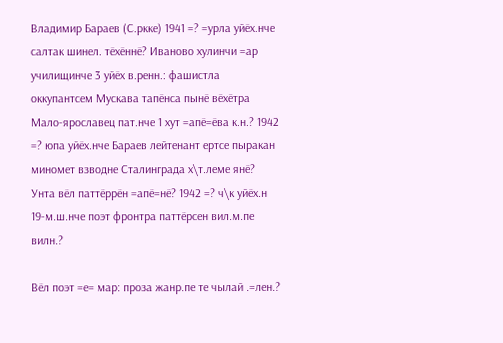Владимир Бараев (С.ркке) 1941 =? =урла уйёх.нче салтак шинел. тёхённё? Иваново хулинчи =ар училищинче 3 уйёх в.ренн.: фашистла оккупантсем Мускава тапёнса пынё вёхётра Мало-ярославец пат.нче 1 хут =апё=ёва к.н.? 1942 =? юпа уйёх.нче Бараев лейтенант ертсе пыракан миномет взводне Сталинграда х\т.леме янё? Унта вёл паттёррён =апё=нё? 1942 =? ч\к уйёх.н 19-м.ш.нче поэт фронтра паттёрсен вил.м.пе вилн.?

Вёл поэт =е= мар: проза жанр.пе те чылай .=лен.?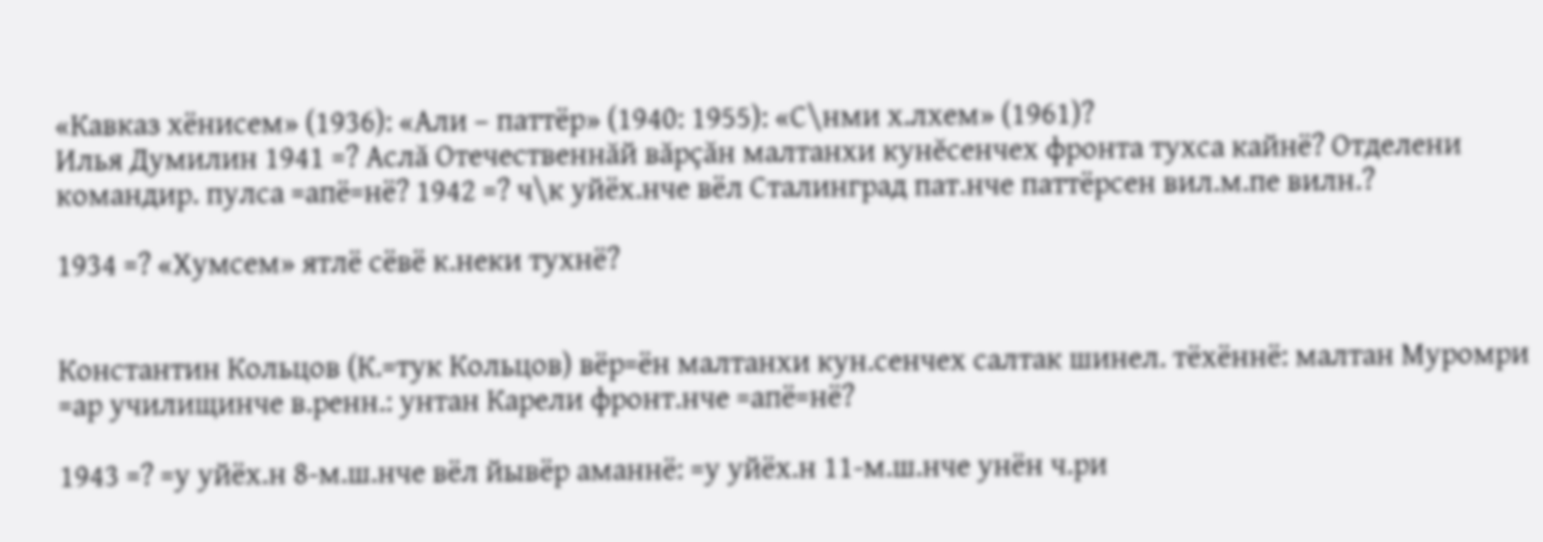«Кавказ хёнисем» (1936): «Али – паттёр» (1940: 1955): «С\нми х.лхем» (1961)?
Илья Думилин 1941 =? Аслă Отечественнăй вăрçăн малтанхи кунĕсенчех фронта тухса кайнё? Отделени командир. пулса =апё=нё? 1942 =? ч\к уйёх.нче вёл Сталинград пат.нче паттёрсен вил.м.пе вилн.?

1934 =? «Хумсем» ятлё сёвё к.неки тухнё?


Константин Кольцов (К.=тук Кольцов) вёр=ён малтанхи кун.сенчех салтак шинел. тёхённё: малтан Муромри =ар училищинче в.ренн.: унтан Карели фронт.нче =апё=нё?

1943 =? =у уйёх.н 8-м.ш.нче вёл йывёр аманнё: =у уйёх.н 11-м.ш.нче унён ч.ри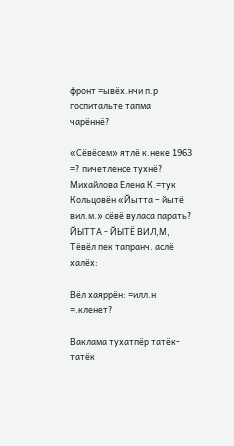фронт =ывёх.нчи п.р госпитальте тапма чарённё?

«Сёвёсем» ятлё к.неке 1963 =? пичетленсе тухнё?
Михайлова Елена К.=тук Кольцовён «Йытта – йытё вил.м.» сёвё вуласа парать?
ЙЫТТА - ЙЫТЁ ВИЛ,М,
Тёвёл пек тапранч. аслё халёх:

Вёл хаяррён: =илл.н =.кленет?

Ваклама тухатпёр татёк-татёк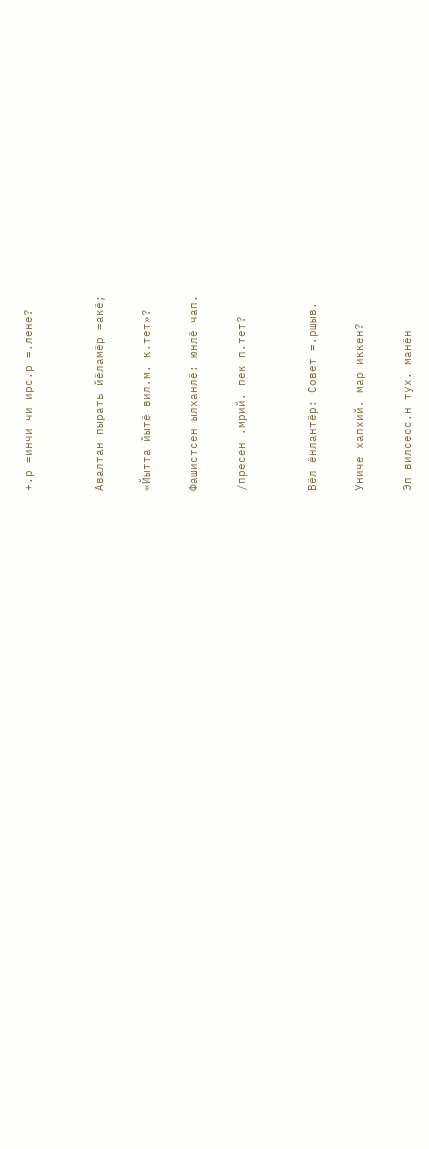+.р =инчи чи ирс.р =.лене?


Авалтан пырать йёламёр =акё;

«Йытта йытё вил.м. к.тет»?

Фашистсен ылханлё: юнлё чап.

/пресен .мрий. пек п.тет?


Вёл ёнлантёр: Совет =.ршыв.

Униче хапхий. мар иккен?

Эп вилсесс.н тух. манён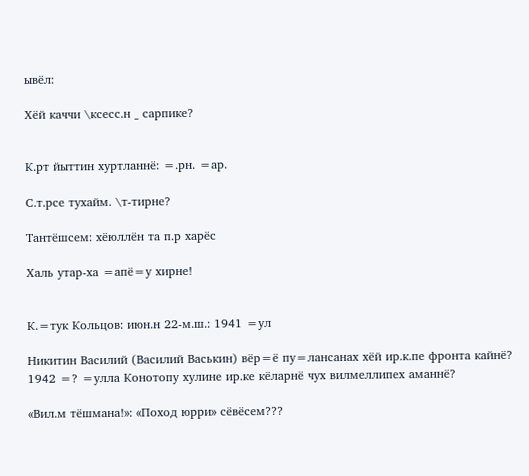ывёл:

Хёй каччи \ксесс.н _ сарпике?


К.рт йыттин хуртланнё: =.рн. =ар.

С.т.рсе тухайм. \т-тирне?

Тантёшсем: хёюллён та п.р харёс

Халь утар-ха =апё=у хирне!


К.=тук Кольцов: июн.н 22-м.ш.: 1941 =ул

Никитин Василий (Василий Васькин) вёр=ё пу=лансанах хёй ир.к.пе фронта кайнё? 1942 =? =улла Конотопу хулине ир.ке кёларнё чух вилмеллипех аманнё?

«Вил.м тёшмана!»: «Поход юрри» сёвёсем???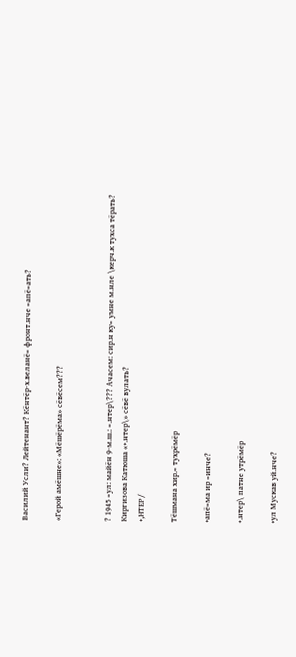Василий Усли? Лейтенант? Кёнтёр-х.веланё= фронт.нче =апё=ать?

«Герой амёшне»: «Мёшёрёма» сёвёсем???


? 1945 =ул: майён 9-м.ш.: =.нтер\??? Ачасем: сир.н ку= умне м.нле \керч.к тухса тёрать?
Киргизова Катюша «+.нтер\» сёвё вулать?
+,НТЕР/

Тёшмана хир.= тухрёмёр

+апё=ма ир =инче?

+.нтер\ патне утрёмёр

+ул Мускав уй.нче?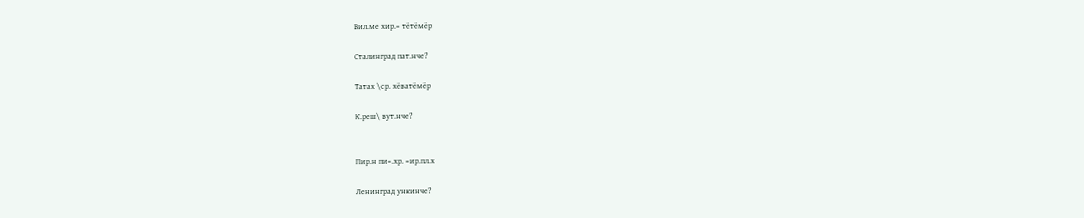Вил.ме хир.= тётёмёр

Сталинград пат.нче?

Татах \ср. хёватёмёр

К.реш\ вут.нче?


Пир.н пи=.хр. =ир.пл.х

Ленинград ункинче?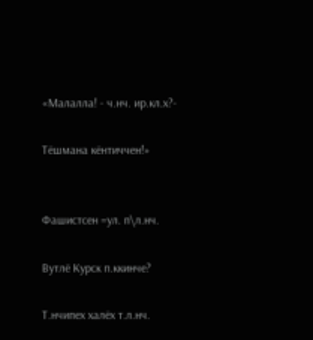«Малалла! - ч.нч. ир.кл.х?-

Тёшмана кёнтиччен!»


Фашистсен =ул. п\л.нч.

Вутлё Курск п.ккинче?

Т.нчипех халёх т.л.нч.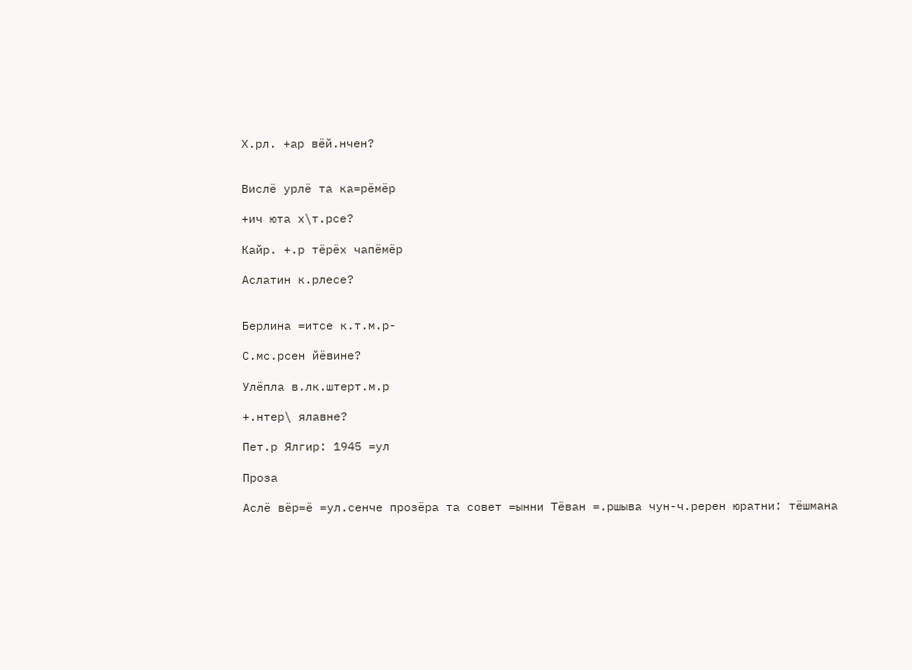Х.рл. +ар вёй.нчен?


Вислё урлё та ка=рёмёр

+ич юта х\т.рсе?

Кайр. +.р тёрёх чапёмёр

Аслатин к.рлесе?


Берлина =итсе к.т.м.р-

С.мс.рсен йёвине?

Улёпла в.лк.штерт.м.р

+.нтер\ ялавне?

Пет.р Ялгир: 1945 =ул

Проза

Аслё вёр=ё =ул.сенче прозёра та совет =ынни Тёван =.ршыва чун-ч.ререн юратни: тёшмана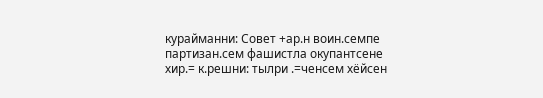курайманни: Совет +ар.н воин.семпе партизан.сем фашистла окупантсене хир.= к.решни: тылри .=ченсем хёйсен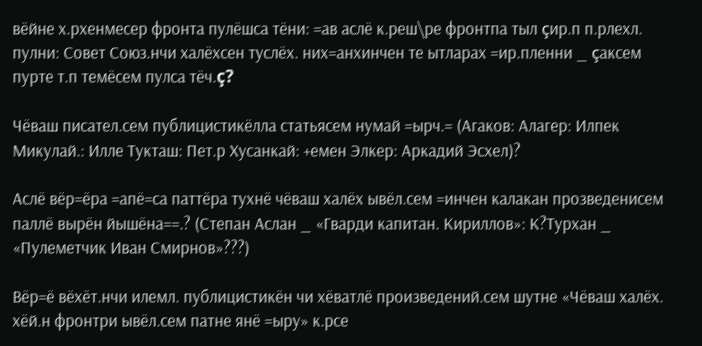вёйне х.рхенмесер фронта пулёшса тёни: =ав аслё к.реш\ре фронтпа тыл çир.п п.рлехл. пулни: Совет Союз.нчи халёхсен туслёх. них=анхинчен те ытларах =ир.пленни _ çаксем пурте т.п темёсем пулса тёч.ç?

Чёваш писател.сем публицистикёлла статьясем нумай =ырч.= (Агаков: Алагер: Илпек Микулай.: Илле Тукташ: Пет.р Хусанкай: +емен Элкер: Аркадий Эсхел)?

Аслё вёр=ёра =апё=са паттёра тухнё чёваш халёх ывёл.сем =инчен калакан прозведенисем паллё вырён йышёна==.? (Степан Аслан _ «Гварди капитан. Кириллов»: К?Турхан _ «Пулеметчик Иван Смирнов»???)

Вёр=ё вёхёт.нчи илемл. публицистикён чи хёватлё произведений.сем шутне «Чёваш халёх. хёй.н фронтри ывёл.сем патне янё =ыру» к.рсе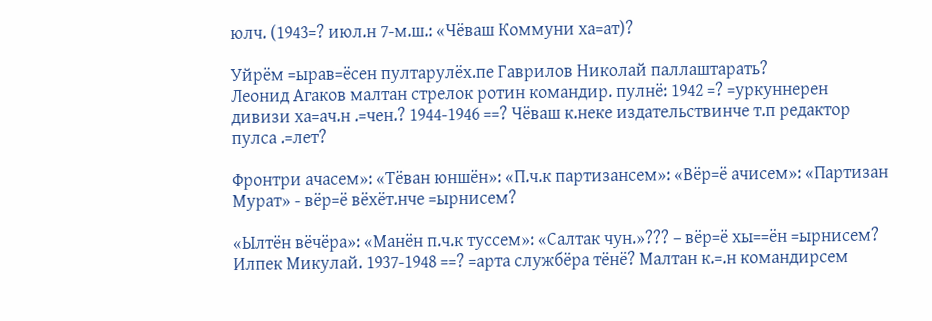юлч. (1943=? июл.н 7-м.ш.: «Чёваш Коммуни ха=ат)?

Уйрём =ырав=ёсен пултарулёх.пе Гаврилов Николай паллаштарать?
Леонид Агаков малтан стрелок ротин командир. пулнё: 1942 =? =уркуннерен дивизи ха=ач.н .=чен.? 1944-1946 ==? Чёваш к.неке издательствинче т.п редактор пулса .=лет?

Фронтри ачасем»: «Тёван юншён»: «П.ч.к партизансем»: «Вёр=ё ачисем»: «Партизан Мурат» - вёр=ё вёхёт.нче =ырнисем?

«Ылтён вёчёра»: «Манён п.ч.к туссем»: «Салтак чун.»??? – вёр=ё хы==ён =ырнисем?
Илпек Микулай. 1937-1948 ==? =арта службёра тёнё? Малтан к.=.н командирсем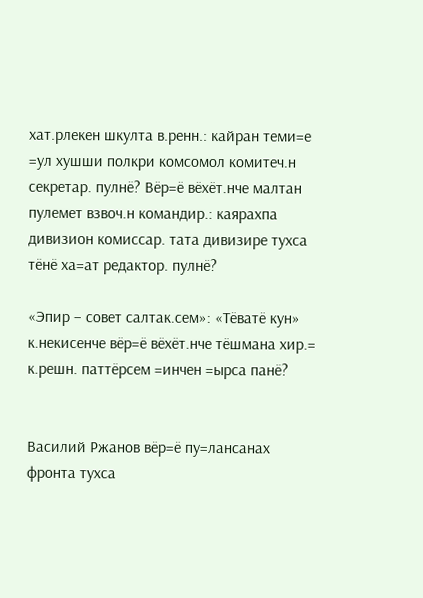хат.рлекен шкулта в.ренн.: кайран теми=е =ул хушши полкри комсомол комитеч.н секретар. пулнё? Вёр=ё вёхёт.нче малтан пулемет взвоч.н командир.: каярахпа дивизион комиссар. тата дивизире тухса тёнё ха=ат редактор. пулнё?

«Эпир – совет салтак.сем»: «Тёватё кун» к.некисенче вёр=ё вёхёт.нче тёшмана хир.= к.решн. паттёрсем =инчен =ырса панё?


Василий Ржанов вёр=ё пу=лансанах фронта тухса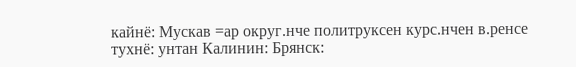кайнё: Мускав =ар округ.нче политруксен курс.нчен в.ренсе тухнё: унтан Калинин: Брянск: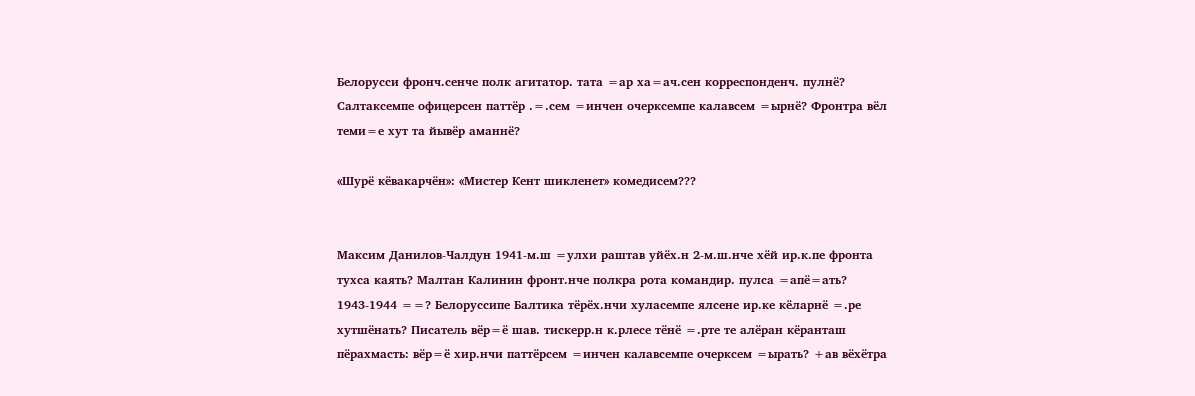Белорусси фронч.сенче полк агитатор. тата =ар ха=ач.сен корреспонденч. пулнё? Салтаксемпе офицерсен паттёр .=.сем =инчен очерксемпе калавсем =ырнё? Фронтра вёл теми=е хут та йывёр аманнё?

«Шурё кёвакарчён»: «Мистер Кент шикленет» комедисем???


Максим Данилов-Чалдун 1941-м.ш =улхи раштав уйёх.н 2-м.ш.нче хёй ир.к.пе фронта тухса каять? Малтан Калинин фронт.нче полкра рота командир. пулса =апё=ать? 1943-1944 ==? Белоруссипе Балтика тёрёх.нчи хуласемпе ялсене ир.ке кёларнё =.ре хутшёнать? Писатель вёр=ё шав. тискерр.н к.рлесе тёнё =.рте те алёран кёранташ пёрахмасть: вёр=ё хир.нчи паттёрсем =инчен калавсемпе очерксем =ырать? +ав вёхётра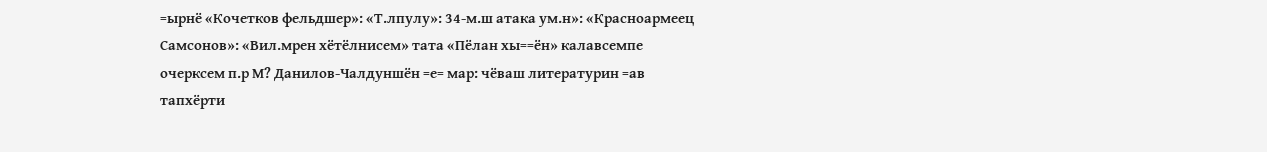=ырнё «Кочетков фельдшер»: «Т.лпулу»: 34-м.ш атака ум.н»: «Красноармеец Самсонов»: «Вил.мрен хётёлнисем» тата «Пёлан хы==ён» калавсемпе очерксем п.р М? Данилов-Чалдуншён =е= мар: чёваш литературин =ав тапхёрти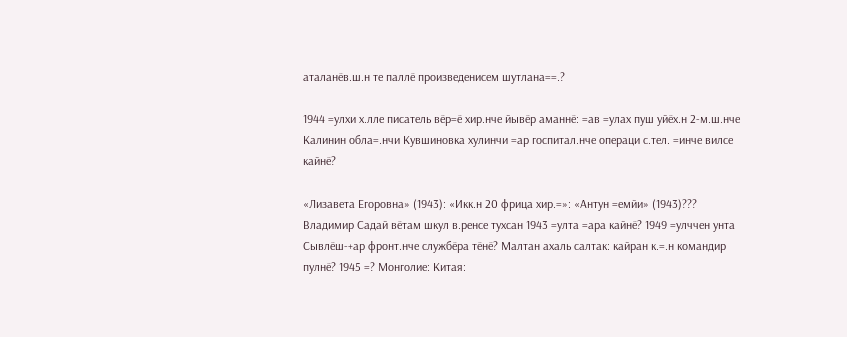аталанёв.ш.н те паллё произведенисем шутлана==.?

1944 =улхи х.лле писатель вёр=ё хир.нче йывёр аманнё: =ав =улах пуш уйёх.н 2-м.ш.нче Калинин обла=.нчи Кувшиновка хулинчи =ар госпитал.нче операци с.тел. =инче вилсе кайнё?

«Лизавета Егоровна» (1943): «Икк.н 20 фрица хир.=»: «Антун =емйи» (1943)???
Владимир Садай вётам шкул в.ренсе тухсан 1943 =улта =ара кайнё? 1949 =улччен унта Сывлёш-+ар фронт.нче службёра тёнё? Малтан ахаль салтак: кайран к.=.н командир пулнё? 1945 =? Монголие: Китая: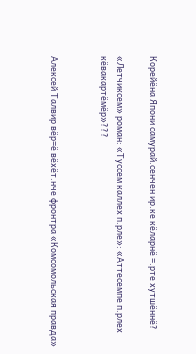Корейёна Япони самурай.сенчен ир.ке кёларнё =.рте хутшённё?

«Летчиксем» роман: «Туссем каллех п.рле»: «Аттесемпе п.рлех кёвакартёмёр»???


Алексей Талвир вёр=ё вёхёт.нче фронтра «Комсомольская правда»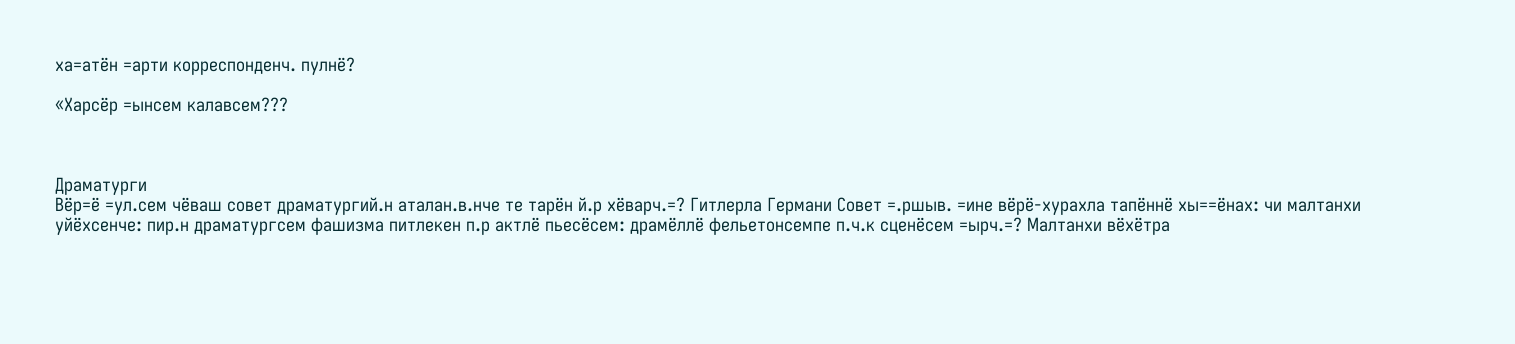ха=атён =арти корреспонденч. пулнё?

«Харсёр =ынсем калавсем???



Драматурги
Вёр=ё =ул.сем чёваш совет драматургий.н аталан.в.нче те тарён й.р хёварч.=? Гитлерла Германи Совет =.ршыв. =ине вёрё-хурахла тапённё хы==ёнах: чи малтанхи уйёхсенче: пир.н драматургсем фашизма питлекен п.р актлё пьесёсем: драмёллё фельетонсемпе п.ч.к сценёсем =ырч.=? Малтанхи вёхётра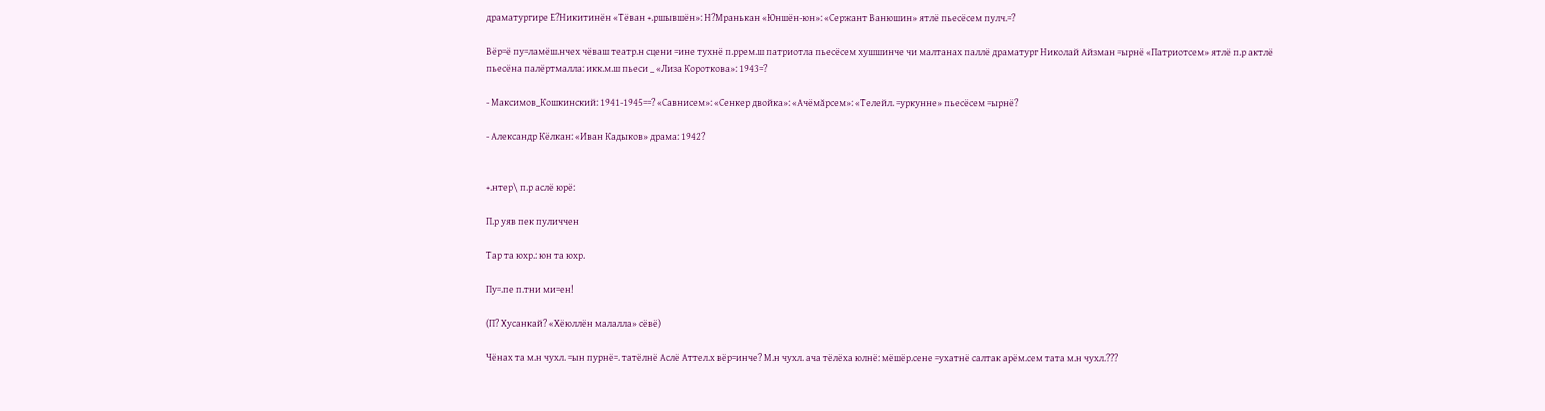драматургире Е?Никитинён «Тёван +.ршывшён»: Н?Мранькан «Юншён-юн»: «Сержант Ванюшин» ятлё пьесёсем пулч.=?

Вёр=ё пу=ламёш.нчех чёваш театр.н сцени =ине тухнё п.ррем.ш патриотла пьесёсем хушшинче чи малтанах паллё драматург Николай Айзман =ырнё «Патриотсем» ятлё п.р актлё пьесёна палёртмалла: икк.м.ш пьеси _ «Лиза Короткова»: 1943=?

- Максимов_Кошкинский: 1941-1945==? «Савнисем»: «Сенкер двойка»: «Ачёмăрсем»: «Телейл. =уркунне» пьесёсем =ырнё?

- Александр Кёлкан: «Иван Кадыков» драма: 1942?


+.нтер\ п.р аслё юрё:

П.р уяв пек пуличчен

Тар та юхр.: юн та юхр.

Пу=.пе п.тни ми=ен!

(П? Хусанкай? «Хёюллён малалла» сёвё)

Чёнах та м.н чухл. =ын пурнё=. татёлнё Аслё Аттел.х вёр=инче? М.н чухл. ача тёлёха юлнё: мёшёр.сене =ухатнё салтак арём.сем тата м.н чухл.???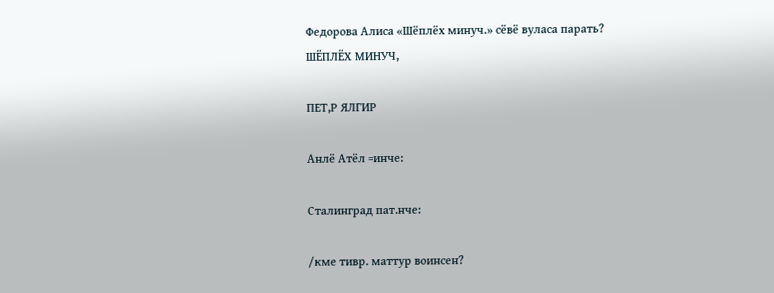Федорова Алиса «Шёплёх минуч.» сёвё вуласа парать?
ШЁПЛЁХ МИНУЧ,

ПЕТ,Р ЯЛГИР

Анлё Атёл =инче:

Сталинград пат.нче:

/кме тивр. маттур воинсен?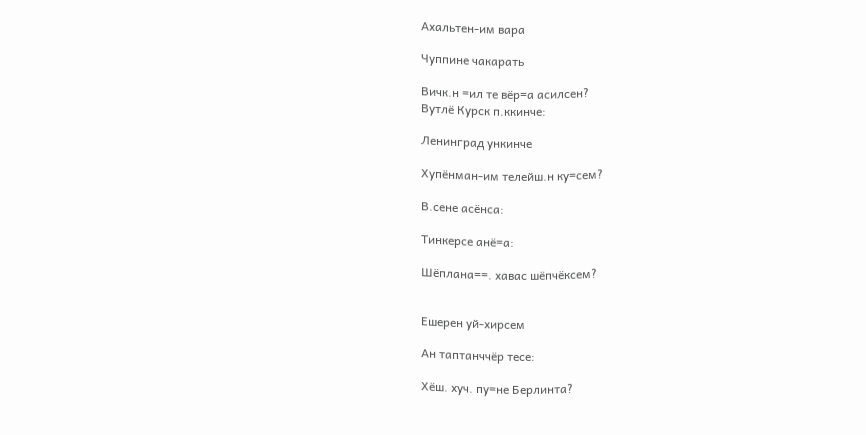Ахальтен-им вара

Чуппине чакарать

Вичк.н =ил те вёр=а асилсен?
Вутлё Курск п.ккинче:

Ленинград ункинче

Хупёнман-им телейш.н ку=сем?

В.сене асёнса:

Тинкерсе анё=а:

Шёплана==. хавас шёпчёксем?


Ешерен уй-хирсем

Ан таптанччёр тесе:

Хёш. хуч. пу=не Берлинта?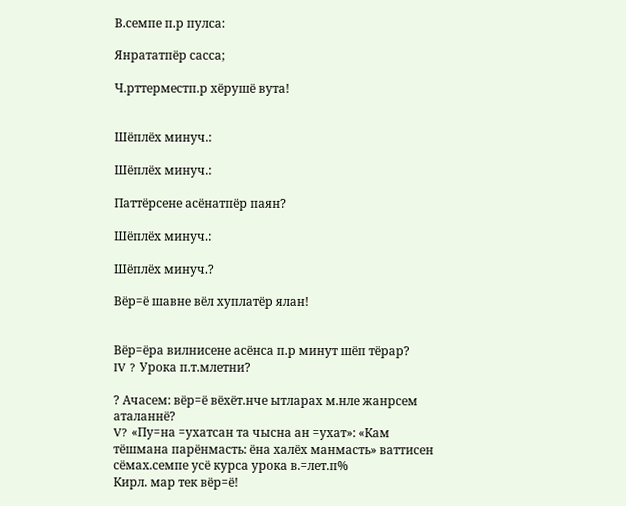В.семпе п.р пулса:

Янрататпёр сасса;

Ч.рттерместп.р хёрушё вута!


Шёплёх минуч.:

Шёплёх минуч.:

Паттёрсене асёнатпёр паян?

Шёплёх минуч.:

Шёплёх минуч.?

Вёр=ё шавне вёл хуплатёр ялан!


Вёр=ёра вилнисене асёнса п.р минут шёп тёрар?
IV ? Урока п.т.млетни?

? Ачасем: вёр=ё вёхёт.нче ытларах м.нле жанрсем аталаннё?
V? «Пу=на =ухатсан та чысна ан =ухат»: «Кам тёшмана парёнмасть: ёна халёх манмасть» ваттисен сёмах.семпе усё курса урока в.=лет.п%
Кирл. мар тек вёр=ё!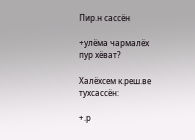Пир.н сассён

+улёма чармалёх пур хёват?

Халёхсем к.реш.ве тухсассён:

+.р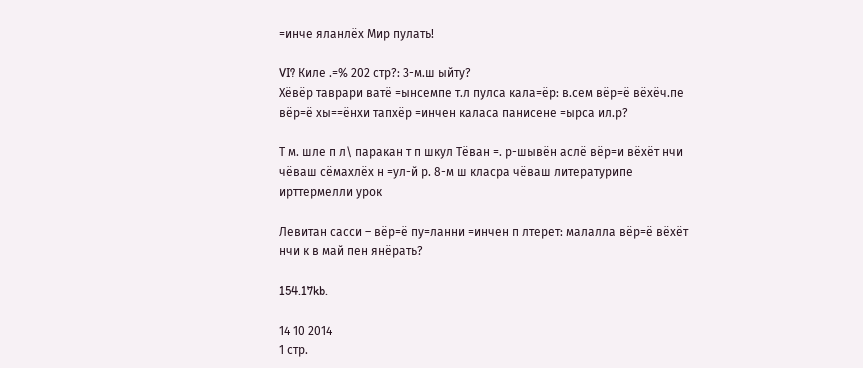=инче яланлёх Мир пулать!

VI? Киле .=% 202 стр?: 3-м.ш ыйту?
Хёвёр таврари ватё =ынсемпе т.л пулса кала=ёр: в.сем вёр=ё вёхёч.пе вёр=ё хы==ёнхи тапхёр =инчен каласа панисене =ырса ил.р?

Т м. шле п л\ паракан т п шкул Тёван =. р-шывён аслё вёр=и вёхёт нчи чёваш сёмахлёх н =ул-й р. 8-м ш класра чёваш литературипе ирттермелли урок

Левитан сасси – вёр=ё пу=ланни =инчен п лтерет: малалла вёр=ё вёхёт нчи к в май пен янёрать?

154.17kb.

14 10 2014
1 стр.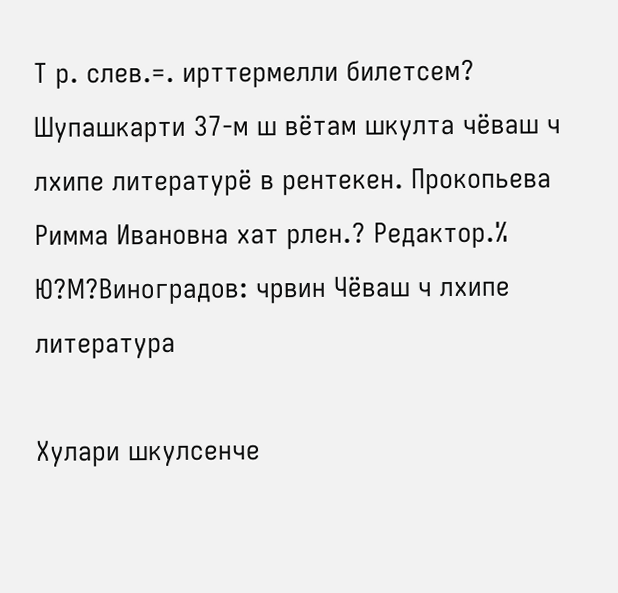Т р. слев.=. ирттермелли билетсем? Шупашкарти 37-м ш вётам шкулта чёваш ч лхипе литературё в рентекен. Прокопьева Римма Ивановна хат рлен.? Редактор.% Ю?М?Виноградов: чрвин Чёваш ч лхипе литература

Хулари шкулсенче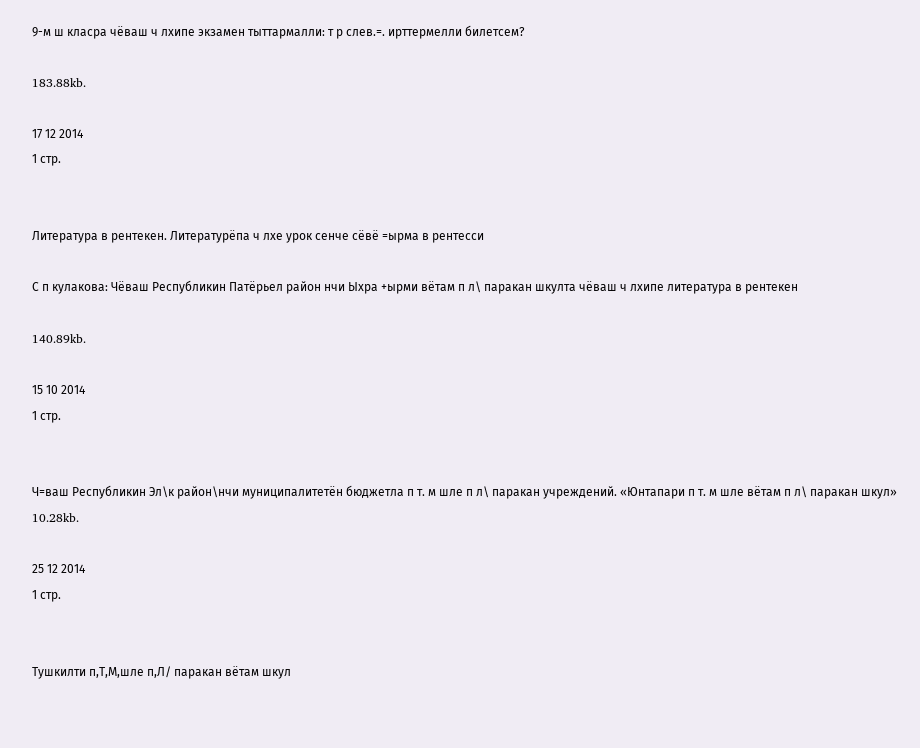9-м ш класра чёваш ч лхипе экзамен тыттармалли: т р слев.=. ирттермелли билетсем?

183.88kb.

17 12 2014
1 стр.


Литература в рентекен. Литературёпа ч лхе урок сенче сёвё =ырма в рентесси

С п кулакова: Чёваш Республикин Патёрьел район нчи Ыхра +ырми вётам п л\ паракан шкулта чёваш ч лхипе литература в рентекен

140.89kb.

15 10 2014
1 стр.


Ч=ваш Республикин Эл\к район\нчи муниципалитетён бюджетла п т. м шле п л\ паракан учреждений. «Юнтапари п т. м шле вётам п л\ паракан шкул»
10.28kb.

25 12 2014
1 стр.


Тушкилти п,Т,М,шле п,Л/ паракан вётам шкул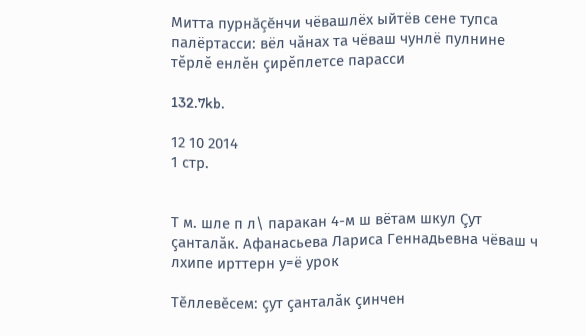Митта пурнăçĕнчи чёвашлёх ыйтёв сене тупса палёртасси: вёл чăнах та чёваш чунлё пулнине тĕрлĕ енлĕн çирĕплетсе парасси

132.7kb.

12 10 2014
1 стр.


Т м. шле п л\ паракан 4-м ш вётам шкул Çут çанталăк. Афанасьева Лариса Геннадьевна чёваш ч лхипе ирттерн у=ё урок

Тěллевěсем: çут çанталăк çинчен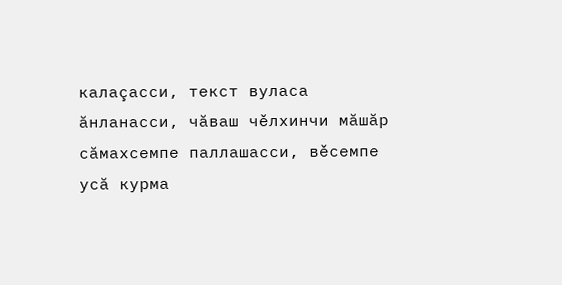калаçасси, текст вуласа ăнланасси, чăваш чěлхинчи мăшăр сăмахсемпе паллашасси, вěсемпе усă курма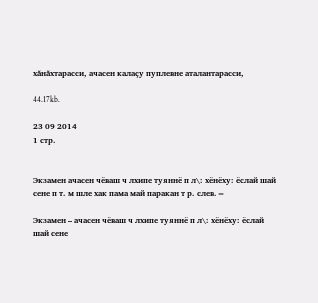хăнăхтарасси, ачасен калаçу пуплевне аталантарасси,

44.17kb.

23 09 2014
1 стр.


Экзамен ачасен чёваш ч лхипе туяннё п л\: хёнёху: ёслай шай сене п т. м шле хак пама май паракан т р. слев.=

Экзамен – ачасен чёваш ч лхипе туяннё п л\: хёнёху: ёслай шай сене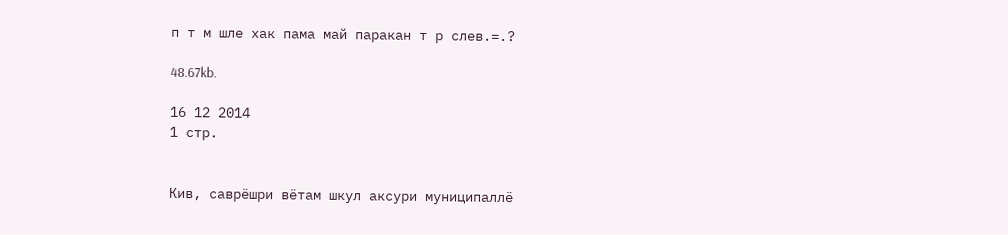п т м шле хак пама май паракан т р слев.=.?

48.67kb.

16 12 2014
1 стр.


Кив, саврёшри вётам шкул аксури муниципаллё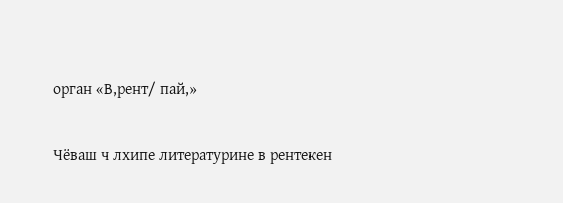орган «В,рент/ пай,»

Чёваш ч лхипе литературине в рентекен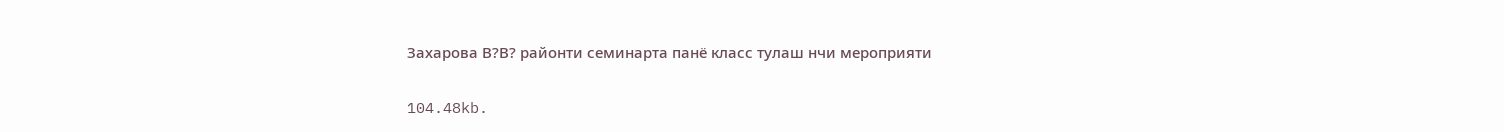Захарова В?В? районти семинарта панё класс тулаш нчи мероприяти

104.48kb.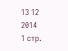13 12 2014
1 стр.